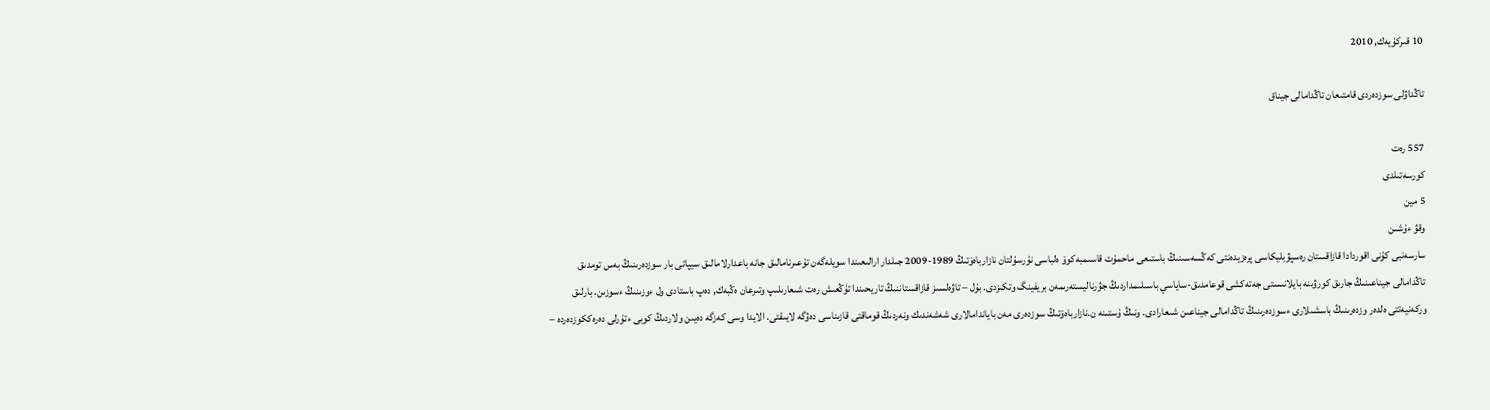10 قىركۇيەك, 2010

تاڭداۋلى سوزدەردى قامتىعان تاڭدامالى جيناق

557 رەت
كورسەتىلدى
5 مين
وقۋ ءۇشىن
سارسەنبى كۇنى اقوردادا قازاقستان رەسپۋبليكاسى پرەزيدەنتى كەڭسەسىنىڭ باستىعى ماحمۇت قاسىمبەكوۆ ەلباسى نۇرسۇلتان نازارباەۆتىڭ 1989-2009 جىلدار ارالىعىندا سويلەگەن تۇعىرنامالىق جانە باعدارلامالىق سيپاتى بار سوزدەرىنىڭ بەس تومدىق تاڭدامالى جيناعىنىڭ جارىق كورۋىنە بايلانىستى جەتەكشى قوعامدىق-ساياسي باسىلىمداردىڭ جۋرناليستەرىمەن بريفينگ وتكىزدى. بۇل – تاۋەلسىز قازاقستاننىڭ تاريحىندا تۇڭعىش رەت شىعارىلىپ وتىرعان ەڭبەك, دەپ باستادى ول ءوزىنىڭ ءسوزىن. بارلىق وركەنيەتتى ەلدەر وزدەرىنىڭ باسشىلارى ءسوزدەرىنىڭ تاڭدامالى جيناعىن شىعارادى. ونىڭ ۇستىنە ن.نازارباەۆتىڭ سوزدەرى مەن باياندامالارى شەشەندىك ونەردىڭ قوماقتى قازىناسى دەۋگە لايىقتى. الايدا وسى كەزگە دەيىن ولاردىڭ كوبى ءتۇرلى دەرەككوزدەردە –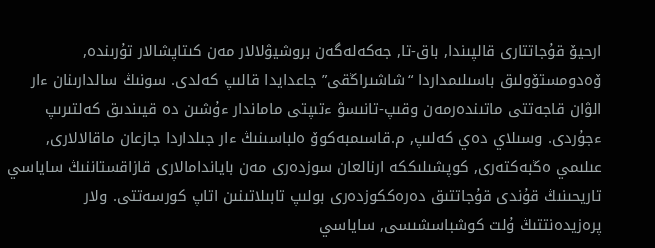ارحيۆ قۇجاتتارى قالپىندا, باق-تا, جەكەلەگەن بروشيۋلالار مەن كىتاپشالار تۇرىندە, ۆەدومستۆولىق باسىلىمداردا “شاشىراڭقى” جاعدايدا قالىپ كەلدى. سونىڭ سالدارىنان ءار الۋان قاجەتتى ماتىندەرمەن وقىپ-تانىسۋ ءتىپتى ماماندار ءۇشىن دە قيىندىق كەلتىرىپ ءجۇردى. وسىلاي دەي كەلىپ, م.قاسىمبەكوۆ ەلباسىنىڭ ءار جىلداردا جازعان ماقالالارى, عىلىمي ەڭبەكتەرى, كوپشىلىككە ارنالعان سوزدەرى مەن باياندامالارى قازاقستاننىڭ ساياسي تاريحىنىڭ قۇندى قۇجاتتىق دەرەككوزدەرى بولىپ تابىلاتىنىن اتاپ كورسەتتى. ولار پرەزيدەنتتىڭ ۇلت كوشباسشىسى, ساياسي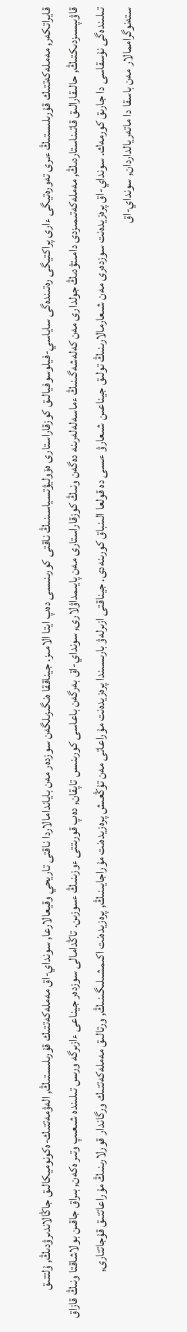قايراتكەر, مەملەكەتتىك قۇرىلىستىڭ ءىرى تەورەتيگى ءارى پراكتيگى رەتىندەگى ساياسي-فيلوسوفيالىق كوزقاراستارى ەۆوليۋتسياسىنىڭ ناقتى كورىنىسى دەپ ايتا الامىز. جيناققا ەنگىزىلگەن سوزدەر مەن باياندامالاردا ناقتى تاريحي وقيعالارعا, سونداي-اق مەملەكەتتىك قۇرىلىستىڭ, الەۋمەتتىك-ەكونوميكالىق جاڭالاندىرۋدىڭ, ۇلتتىق قاۋىپسىزدىكتىڭ, حالىقارالىق قاتىناستاردىڭ, مەملەكەتىمىزدى دامىتۋدىڭ جولدارى مەن كەلەشەگىنىڭ ءماسەلەلەرىنە دەگەن ونىڭ كوزقاراستارى مەن پايىمداۋلارى, سونداي-اق بەرگەن باعاسى كورىنىس تاپقان, دەپ قورىتتى ءوزىنىڭ ءسوزىن. تاڭدامالى سوزدەر جيناعى ءازىرگە ورىس تىلىندە شىعىپ وتىر ەكەن, بىراق جاقىن بولاشاقتا ونىڭ قازاق تىلىندەگى نۇسقاسى دا جارىق كورمەك. سونداي-اق پرەزيدەنت سوزدەرى مەن شىعارمالارىنىڭ تولىق جيناعىن شىعارۋ ءىسى دە قولعا الىنباق كورىنەدى. جيناقتى ازىرلەۋ بارىسىندا پرەزيدەنت مۇراعاتى مەن تۇڭعىش پرەزيدەنت مۇراجايىنىڭ, پرەزيدەنت اكىمشىلىگىنىڭ, ورتالىق مەملەكەتتىك ورگاندار قورلارىنىڭ مۇراعاتتىق قۇجاتتارى, ستەنوگراممالار مەن باسقا دا ماتەريالداردان, سونداي-اق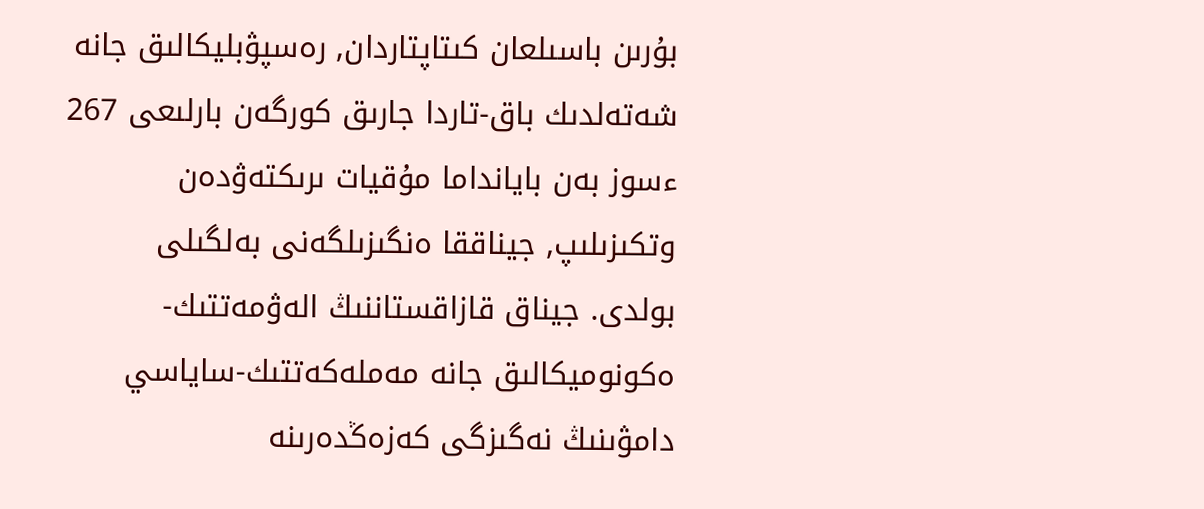بۇرىن باسىلعان كىتاپتاردان, رەسپۋبليكالىق جانە شەتەلدىك باق-تاردا جارىق كورگەن بارلىعى 267 ءسوز بەن بايانداما مۇقيات ىرىكتەۋدەن وتكىزىلىپ, جيناققا ەنگىزىلگەنى بەلگىلى بولدى. جيناق قازاقستاننىڭ الەۋمەتتىك-ەكونوميكالىق جانە مەملەكەتتىك-ساياسي دامۋىنىڭ نەگىزگى كەزەڭدەرىنە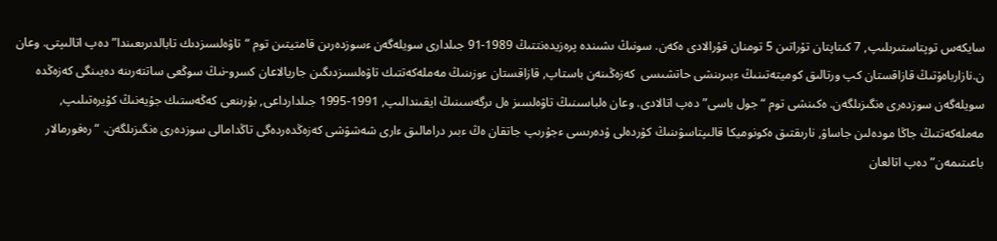سايكەس توپتاستىرىلىپ, 7 كىتاپتان تۇراتىن 5 تومنان قۇرالادى ەكەن. سونىڭ ىشىندە پرەزيدەنتتىڭ 1989-91 جىلدارى سويلەگەن ءسوزدەرىن قامتيتىن توم “تاۋەلسىزدىك تابالدىرىعىندا” دەپ اتالىپتى. وعان ن.نازارباەۆتىڭ قازاقستان كپ ورتالىق كوميتەتىنىڭ ءبىرىنشى حاتشىسى  كەزەڭىنەن باستاپ, قازاقستان ءوزىنىڭ مەملەكەتتىك تاۋەلسىزدىگىن جاريالاعان كسرو-نىڭ سوڭعى ساتتەرىنە دەيىنگى كەزەڭدە سويلەگەن سوزدەرى ەنگىزىلگەن. ەكىنشى توم “جول باسى” دەپ اتالادى. وعان ەلباسىنىڭ تاۋەلسىز ەل ىرگەسىنىڭ ايقىندالىپ, 1991-1995 جىلدارداعى, بۇرىنعى كەڭەستىك جۇيەنىڭ كۇيرەتىلىپ, مەملەكەتتىڭ جاڭا مودەلىن جاساۋ, نارىقتىق ەكونوميكا قالىپتاسۋىنىڭ كۇردەلى ۇدەرىسى ءجۇرىپ جاتقان ەڭ ءبىر درامالىق ءارى شەشۋشى كەزەڭدەردەگى تاڭدامالى سوزدەرى ەنگىزىلگەن. “رەفورمالار باعىتىمەن” دەپ اتالعان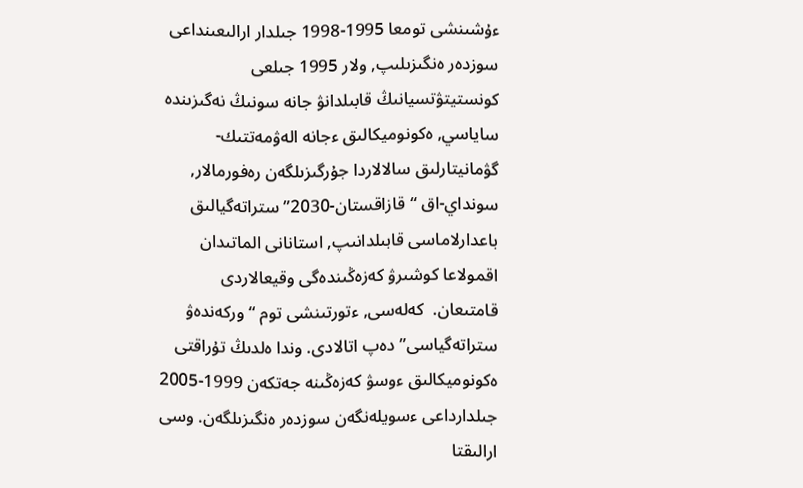ءۇشىنشى تومعا 1995-1998 جىلدار ارالىعىنداعى سوزدەر ەنگىزىلىپ, ولار 1995 جىلعى كونستيتۋتسيانىڭ قابىلدانۋ جانە سونىڭ نەگىزىندە ساياسي, ەكونوميكالىق ءجانە الەۋمەتتىك-گۋمانيتارلىق سالالاردا جۇرگىزىلگەن رەفورمالار, سونداي-اق “قازاقستان-2030” ستراتەگيالىق باعدارلاماسى قابىلدانىپ, استانانى الماتىدان اقمولاعا كوشىرۋ كەزەڭىندەگى وقيعالاردى قامتىعان.  كەلەسى, ءتورتىنشى توم “وركەندەۋ ستراتەگياسى” دەپ اتالادى. وندا ەلدىڭ تۇراقتى ەكونوميكالىق ءوسۋ كەزەڭىنە جەتكەن 1999-2005 جىلدارداعى ءسويلەنگەن سوزدەر ەنگىزىلگەن. وسى ارالىقتا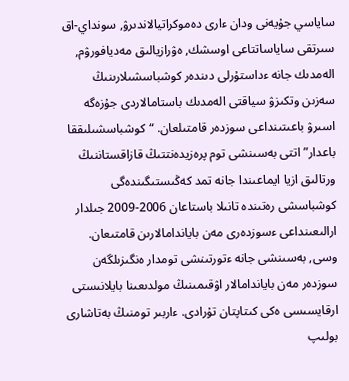ساياسي جۇيەنى ودان ءارى دەموكراتيالاندىرۋ, سونداي-اق سىرتقى ساياساتتاعى اوسشك, ەۋرازيالىق مەديافورۋم, الەمدىك جانە ءداستۇرلى دىندەر كوشباسشىلارىنىڭ سەزىن وتكىزۋ سياقتى الەمدىك باستامالاردى جۇزەگە اسىرۋ باعىتىنداعى سوزدەر قامتىلعان. “كوشباسشىلىققا باعدار” اتتى بەسىنشى توم پرەزيدەنتتىڭ قازاقستاننىڭ ورتالىق ازيا ايماعىندا جانە تمد كەڭىستىگىندەگى كوشباسشى رەتىندە تانىلا باستاعان 2006-2009 جىلدار ارالىعىنداعى ءسوزدەرى مەن باياندامالارىن قامتىعان.  وسى, بەسىنشى جانە ءتورتىنشى تومدار ەنگىزىلگەن سوزدەر مەن باياندامالار اۋقىمىنىڭ مولدىعىنا بايلانىستى ارقايسىسى ەكى كىتاپتان تۇرادى. ءاربىر تومنىڭ بەتاشارى بولىپ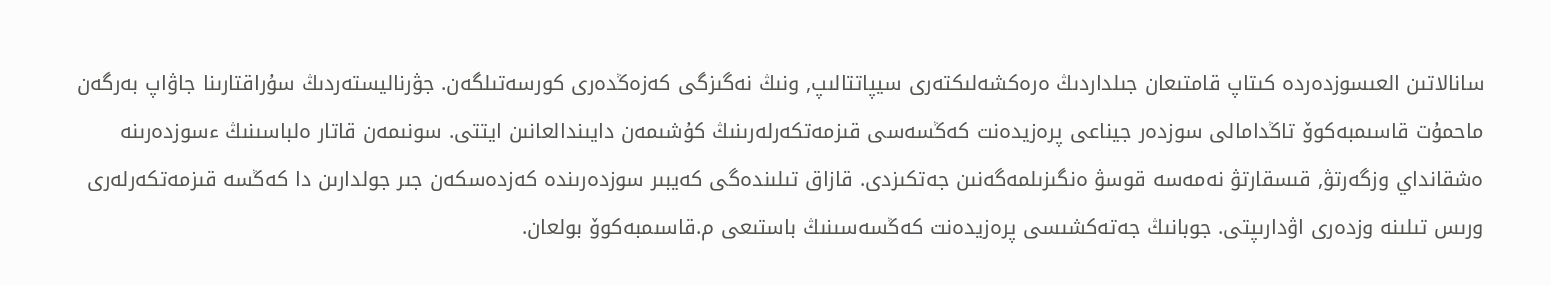سانالاتىن العىسوزدەردە كىتاپ قامتىعان جىلداردىڭ ەرەكشەلىكتەرى سيپاتتالىپ, ونىڭ نەگىزگى كەزەڭدەرى كورسەتىلگەن. جۋرناليستەردىڭ سۇراقتارىنا جاۋاپ بەرگەن ماحمۇت قاسىمبەكوۆ تاڭدامالى سوزدەر جيناعى پرەزيدەنت كەڭسەسى قىزمەتكەرلەرىنىڭ كۇشىمەن دايىندالعانىن ايتتى. سونىمەن قاتار ەلباسىنىڭ ءسوزدەرىنە ەشقانداي وزگەرتۋ, قىسقارتۋ نەمەسە قوسۋ ەنگىزىلمەگەنىن جەتكىزدى. قازاق تىلىندەگى كەيبىر سوزدەرىندە كەزدەسكەن جىر جولدارىن دا كەڭسە قىزمەتكەرلەرى ورىس تىلىنە وزدەرى اۋدارىپتى. جوبانىڭ جەتەكشىسى پرەزيدەنت كەڭسەسىنىڭ باستىعى م.قاسىمبەكوۆ بولعان.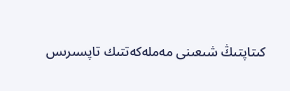كىتاپتىڭ شىعىنى مەملەكەتتىك تاپسىرىس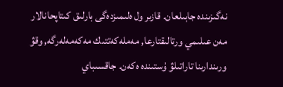نەگىزىندە جابىلعان. قازىر ول ەلىمىزدەگى بارلىق كىتاپحانالار مەن عىلىمي ورتالىقتارعا, مەملەكەتتىك مەكەمەلەرگە, وقۋ ورىندارىنا تاراتىلۋ ۇستىندە ەكەن. جاقسىباي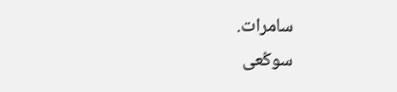سامرات.
سوڭعى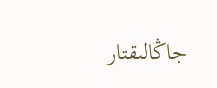جاڭالىقتار